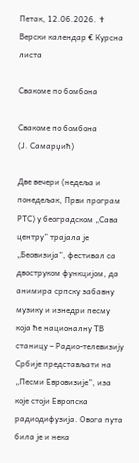Петак, 12.06.2026. ✝ Верски календар € Курсна листа

Свакоме по бомбона

Свакоме по бомбона
(Ј. Самарџић)

Две вечери (недеља и понедељак, Први програм РТС) у београдском „Сава центру” трајала је „Беовизија”, фестивал са двоструком функцијом, да анимира српску забавну музику и изнедри песму која ће националну ТВ станицу – Радио-телевизију Србије представљати на „Песми Евровизије”, иза које стоји Европска радиодифузија. Овога пута била је и нека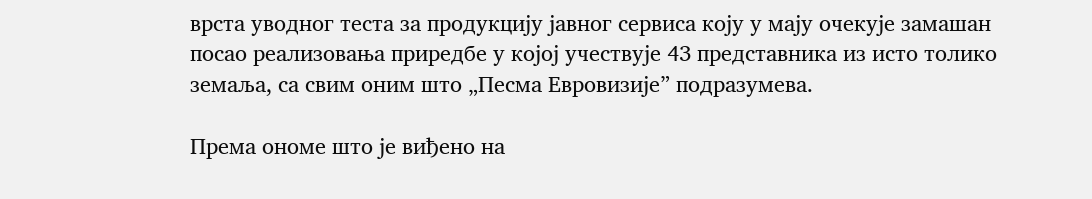врста уводног теста за продукцију јавног сервиса коју у мају очекује замашан посао реализовања приредбе у којој учествује 43 представника из исто толико земаља, са свим оним што „Песма Евровизије” подразумева.

Према ономе што је виђено на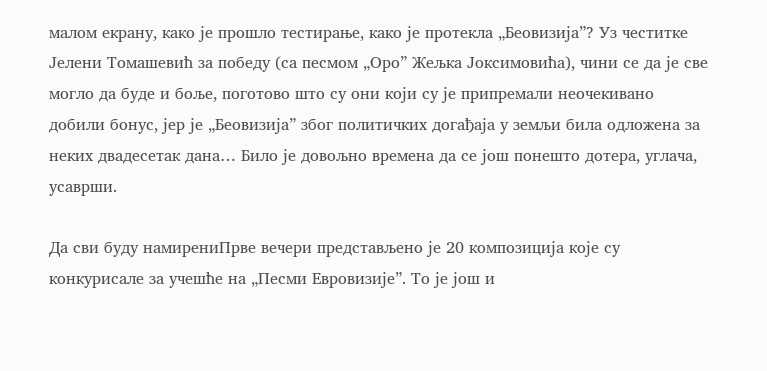малом екрану, како је прошло тестирање, како је протекла „Беовизија”? Уз честитке Јелени Томашевић за победу (са песмом „Оро” Жељка Јоксимовића), чини се да је све могло да буде и боље, поготово што су они који су је припремали неочекивано добили бонус, јер је „Беовизија” због политичких догађаја у земљи била одложена за неких двадесетак дана… Било је довољно времена да се још понешто дотера, углача, усаврши.

Да сви буду намирениПрве вечери представљено је 20 композиција које су конкурисале за учешће на „Песми Евровизије”. То је још и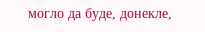могло да буде, донекле,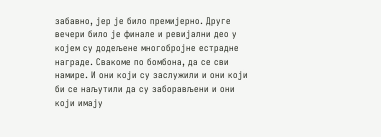забавно, јер је било премијерно. Друге вечери било је финале и ревијални део у којем су додељене многобројне естрадне награде. Свакоме по бомбона, да се сви намире. И они који су заслужили и они који би се наљутили да су заборављени и они који имају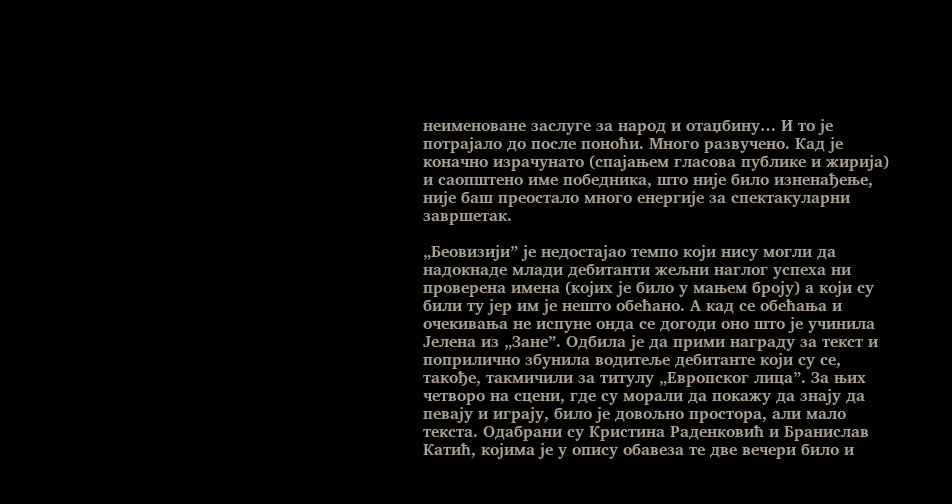неименоване заслуге за народ и отаџбину… И то је потрајало до после поноћи. Много развучено. Кад је коначно израчунато (спајањем гласова публике и жирија) и саопштено име победника, што није било изненађење, није баш преостало много енергије за спектакуларни завршетак.

„Беовизији” је недостајао темпо који нису могли да надокнаде млади дебитанти жељни наглог успеха ни проверена имена (којих је било у мањем броју) а који су били ту јер им је нешто обећано. А кад се обећања и очекивања не испуне онда се догоди оно што је учинила Јелена из „Зане”. Одбила је да прими награду за текст и поприлично збунила водитеље дебитанте који су се, такође, такмичили за титулу „Европског лица”. За њих четворо на сцени, где су морали да покажу да знају да певају и играју, било је довољно простора, али мало текста. Одабрани су Кристина Раденковић и Бранислав Катић, којима је у опису обавеза те две вечери било и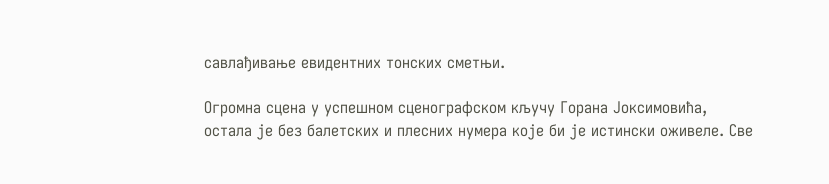савлађивање евидентних тонских сметњи.

Огромна сцена у успешном сценографском кључу Горана Јоксимовића, остала је без балетских и плесних нумера које би је истински оживеле. Све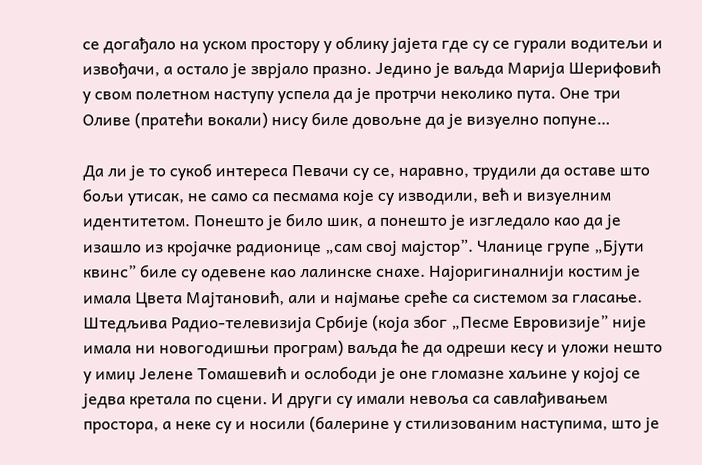се догађало на уском простору у облику јајета где су се гурали водитељи и извођачи, а остало је зврјало празно. Једино је ваљда Марија Шерифовић у свом полетном наступу успела да је протрчи неколико пута. Оне три Оливе (пратећи вокали) нису биле довољне да је визуелно попуне…

Да ли је то сукоб интереса Певачи су се, наравно, трудили да оставе што бољи утисак, не само са песмама које су изводили, већ и визуелним идентитетом. Понешто је било шик, а понешто је изгледало као да је изашло из кројачке радионице „сам свој мајстор”. Чланице групе „Бјути квинс” биле су одевене као лалинске снахе. Најоригиналнији костим је имала Цвета Мајтановић, али и најмање среће са системом за гласање. Штедљива Радио-телевизија Србије (која због „Песме Евровизије” није имала ни новогодишњи програм) ваљда ће да одреши кесу и уложи нешто у имиџ Јелене Томашевић и ослободи је оне гломазне хаљине у којој се једва кретала по сцени. И други су имали невоља са савлађивањем простора, а неке су и носили (балерине у стилизованим наступима, што је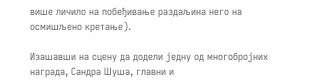више личило на побеђивање раздаљина него на осмишљено кретање).

Изашавши на сцену да додели једну од многобројних награда, Сандра Шуша, главни и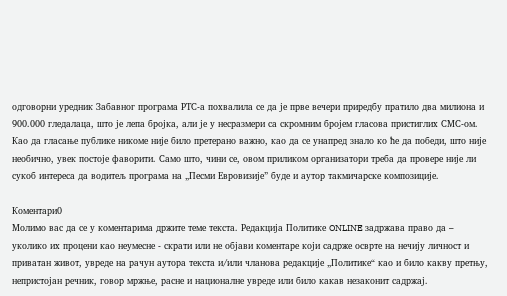одговорни уредник Забавног програма РТС-а похвалила се да је прве вечери приредбу пратило два милиона и 900.000 гледалаца, што је лепа бројка, али је у несразмери са скромним бројем гласова пристиглих СМС-ом. Као да гласање публике никоме није било претерано важно, као да се унапред знало ко ће да победи, што није необично, увек постоје фаворити. Само што, чини се, овом приликом организатори треба да провере није ли сукоб интереса да водитељ програма на „Песми Евровизије” буде и аутор такмичарске композиције.

Коментари0
Молимо вас да се у коментарима држите теме текста. Редакција Политике ONLINE задржава право да – уколико их процени као неумесне - скрати или не објави коментаре који садрже осврте на нечију личност и приватан живот, увреде на рачун аутора текста и/или чланова редакције „Политике“ као и било какву претњу, непристојан речник, говор мржње, расне и националне увреде или било какав незаконит садржај.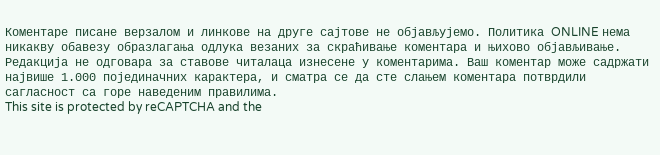Коментаре писане верзалом и линкове на друге сајтове не објављујемо. Политика ONLINE нема никакву обавезу образлагања одлука везаних за скраћивање коментара и њихово објављивање. Редакција не одговара за ставове читалаца изнесене у коментарима. Ваш коментар може садржати највише 1.000 појединачних карактера, и сматра се да сте слањем коментара потврдили сагласност са горе наведеним правилима.
This site is protected by reCAPTCHA and the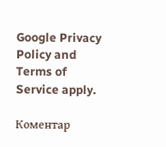Google Privacy Policy and Terms of Service apply.

Комeнтар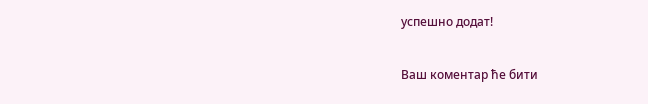успeшно додат!

Ваш комeнтар ћe бити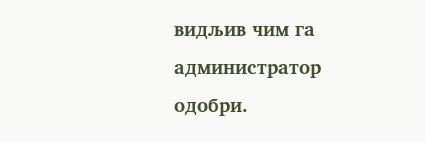видљив чим га администратор одобри.